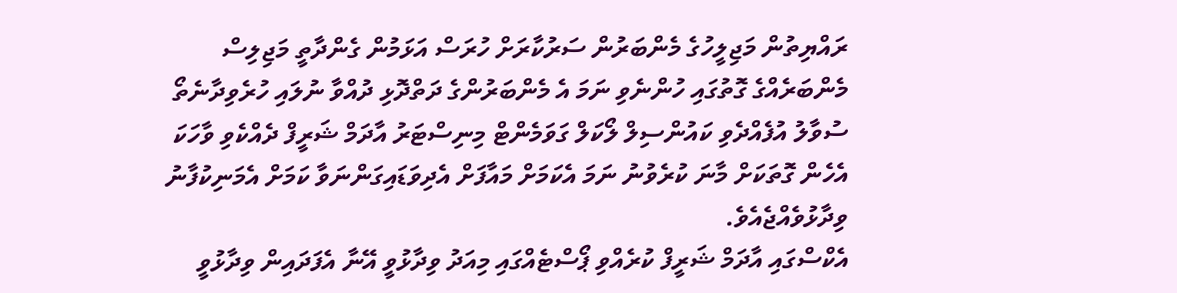ރައްޔިތުން މަޖިލީހުގެ މެންބަރުން ސަރުކާރަށް ހުރަސް އަޅަމުން ގެންދާތީ މަޖިލިސް މެންބަރެއްގެ ގޮތުގައި ހުންނެވި ނަމަ އެ މެންބަރުންގެ ދަތްދޮޅި ދުއްވާ ނުލައި ހުރެވިދާނެތޯ ސުވާލު އުފެއްދެވި ކައުންސިލް ލޯކަލް ގަވަމެންޓް މިނިސްޓަރު އާދަމް ޝަރީފް ދެއްކެވި ވާހަކަ އެހެން ގޮތަކަށް މާނަ ކުރެވުނު ނަމަ އެކަމަށް މައާފަށް އެދިވަޑައިގަންނަވާ ކަމަށް އެމަނިކުފާނު ވިދާޅުވެއްޖެއެވެ.
އެކްސްގައި އާދަމް ޝަރީފް ކުރެއްވި ޕޯސްޓެއްގައި މިއަދު ވިދާޅުވީ އޭނާ އެފަދައިން ވިދާޅުވީ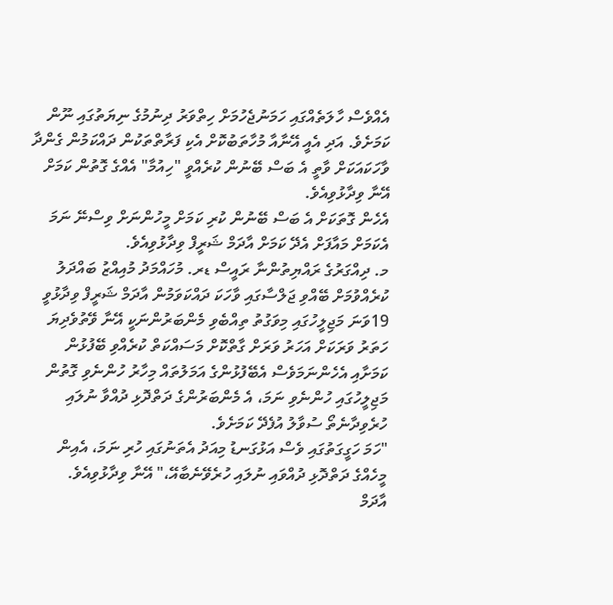އެއްވެސް ހާލަތެއްގައި ހަމަނުޖެހުމަށް ހިތްވަރު ދިނުމުގެ ނިޔަތުގައި ނޫން ކަމަށެވެ. އަދި އެއީ އޭނާއާ މުހާތަބުކޮށް އެކި ފަރާތްތަކުން ދައްކަމުން ގެންދާ ވާހަކައަކަށް ވާތީ އެ ބަސް ބޭނުން ކުރެއްވީ "ހިއުމާ" އެއްގެ ގޮތުން ކަމަށް އޭނާ ވިދާޅުވިއެވެ.
އެހެން ގޮތަކަށް އެ ބަސް ބޭނުން ކުރި ކަމަށް މީހުންނަށް ވިސްނޭ ނަމަ އެކަމަށް މައާފަށް އެދޭ ކަމަށް އާދަމް ޝަރީފް ވިދާޅުވިއެވެ.
މ. ދިއްގަރުގެ ރައްޔިތުންނާ ރައީސް ޑރ. މުހައްމަދު މުއިއްޒު ބައްދަލު ކުރެއްވުމަށް ބޭއްވި ޖަލްސާގައި ވާހަކަ ދައްކަވަމުން އާދަމް ޝަރީފް ވިދާޅުވީ 19ވަނަ މަޖިލީހުގައި މިވަގުތު ތިއްބެވި މެންބަރުންނަކީ އޭނާ ވޭތުވެދިޔަ ހަތަރު ވަރަކަށް އަހަރު ވަރަށް ގާތްކޮށް މަސައްކަތް ކުރެއްވި ބޭފުޅުން ކަމަށާއި އެހެންނަމަވެސް އެބޭފުޅުންގެ އަމަލުތައް މިހާރު ހުންނެވި ގޮތުން މަޖިލީހުގައި ހުންނެވި ނަމަ، އެ މެންބަރުންގެ ދަތްދޮޅި ދުއްވާ ނުލައި ހުރެވިދާނެތޯ ސުވާލު އުފެދޭ ކަމަށެވެ.
"ހަމަ ހަގީގަތުގައި ވެސް އަޅުގަނޑު މިއަދު އެތަނުގައި ހުރި ނަމަ، އެއިން މީހެއްގެ ދަތްދޮޅި ދުއްވައި ނުލައި ހުރެވޭނެބާއޭ،" އޭނާ ވިދާޅުވިއެވެ.
އާދަމް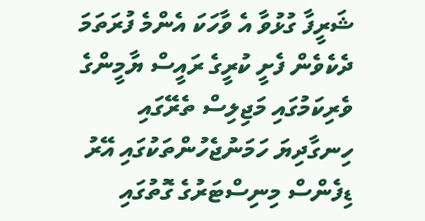ޝަރީފާ ގުޅުވާ އެ ވާހަކަ އެންމެ ފުރަތަމަ ދެކެވެން ފެށީ ކުރީގެ ރައީސް ޔާމީންގެ ވެރިކަމުގައި މަޖިލިސް ތެރޭގައި ހިނގާދިޔަ ހަމަނުޖެހުންތަކުގައި އޭރު ޑިފެންސް މިނިސްޓަރުގެ ގޮތުގައި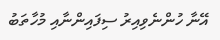އޭނާ ހުންނެވިއިރު ސިފައިންނާއި މުހާތަބު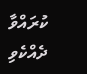ކުރައްވާ ދެއްކެވި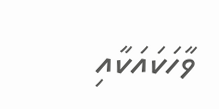ވާހަކައަކާއި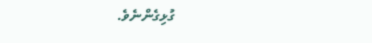ގުޅިގެންނެވެ.